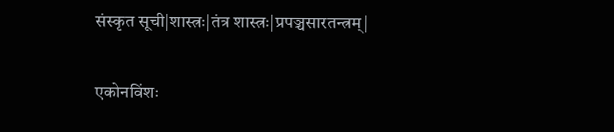संस्कृत सूची|शास्त्रः|तंत्र शास्त्रः|प्रपञ्चसारतन्त्रम्|

एकोनविंशः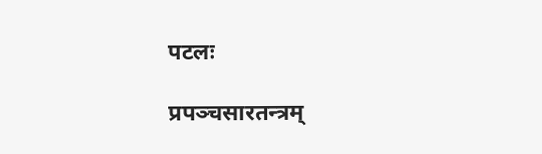पटलः

प्रपञ्चसारतन्त्रम्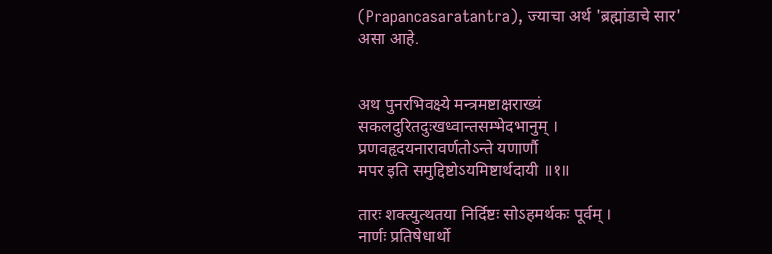(Prapancasaratantra), ज्याचा अर्थ 'ब्रह्मांडाचे सार' असा आहे.


अथ पुनरभिवक्ष्ये मन्त्रमष्टाक्षराख्यं
सकलदुरितदुःखध्वान्तसम्भेदभानुम् ।
प्रणवहृदयनारावर्णतोऽन्ते यणार्णौ
मपर इति समुद्दिष्टोऽयमिष्टार्थदायी ॥१॥

तारः शक्त्युत्थतया निर्दिष्टः सोऽहमर्थकः पूर्वम् ।
नार्णः प्रतिषेधार्थो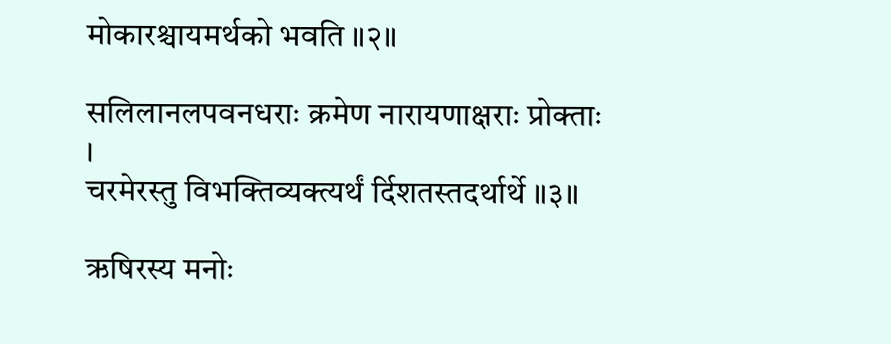मोकारश्चायमर्थको भवति ॥२॥

सलिलानलपवनधराः क्रमेण नारायणाक्षराः प्रोक्ताः ।
चरमेरस्तु विभक्तिव्यक्त्यर्थं र्दिशतस्तदर्थार्थे ॥३॥

ऋषिरस्य मनोः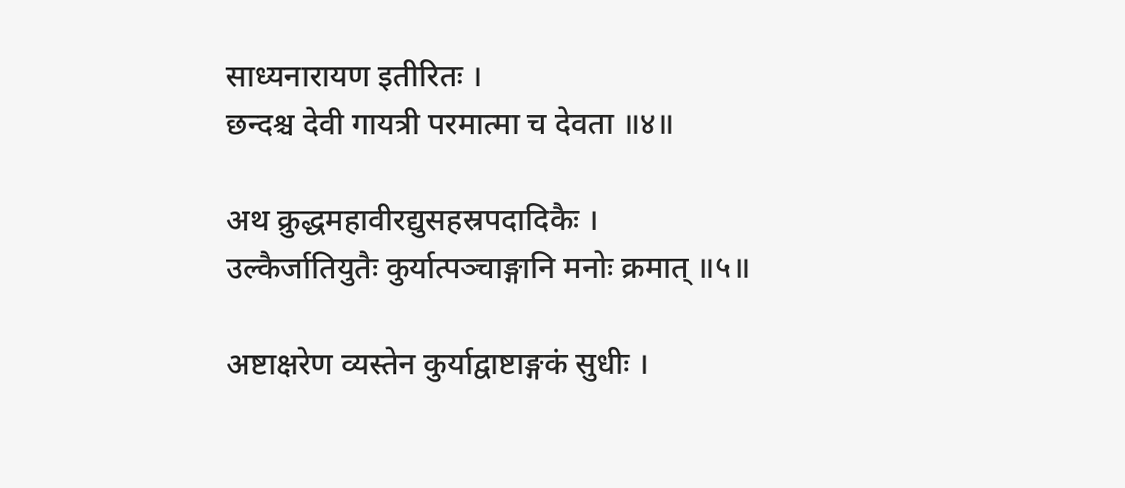साध्यनारायण इतीरितः ।
छन्दश्च देवी गायत्री परमात्मा च देवता ॥४॥

अथ क्रुद्धमहावीरद्युसहस्रपदादिकैः ।
उल्कैर्जातियुतैः कुर्यात्पञ्चाङ्गानि मनोः क्रमात् ॥५॥

अष्टाक्षरेण व्यस्तेन कुर्याद्वाष्टाङ्गकं सुधीः ।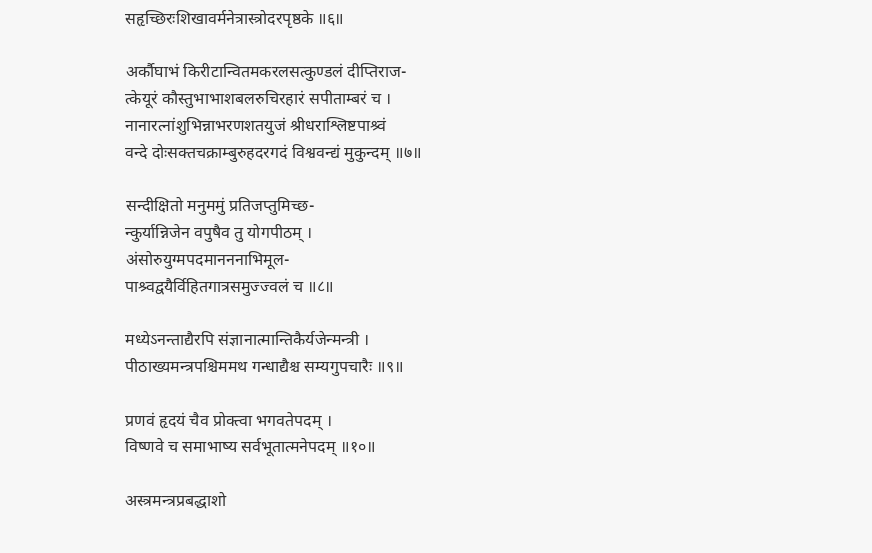सहृच्छिरःशिखावर्मनेत्रास्त्रोदरपृष्ठके ॥६॥

अर्कौघाभं किरीटान्वितमकरलसत्कुण्डलं दीप्तिराज-
त्केयूरं कौस्तुभाभाशबलरुचिरहारं सपीताम्बरं च ।
नानारत्नांशुभिन्नाभरणशतयुजं श्रीधराश्लिष्टपाश्र्वं
वन्दे दोःसक्तचक्राम्बुरुहदरगदं विश्ववन्द्यं मुकुन्दम् ॥७॥

सन्दीक्षितो मनुममुं प्रतिजप्तुमिच्छ-
न्कुर्यान्निजेन वपुषैव तु योगपीठम् ।
अंसोरुयुग्मपदमानननाभिमूल-
पाश्र्वद्वयैर्विहितगात्रसमुज्ज्वलं च ॥८॥

मध्येऽनन्ताद्यैरपि संज्ञानात्मान्तिकैर्यजेन्मन्त्री ।
पीठाख्यमन्त्रपश्चिममथ गन्धाद्यैश्च सम्यगुपचारैः ॥९॥

प्रणवं हृदयं चैव प्रोक्त्वा भगवतेपदम् ।
विष्णवे च समाभाष्य सर्वभूतात्मनेपदम् ॥१०॥

अस्त्रमन्त्रप्रबद्धाशो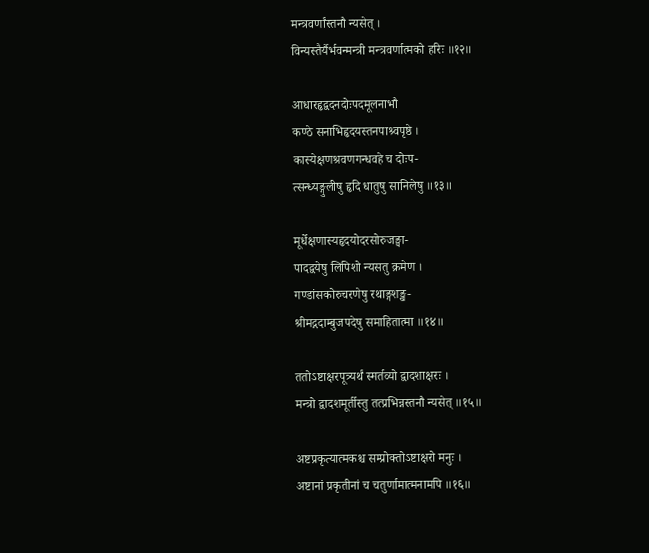मन्त्रवर्णांस्तनौ न्यसेत् ।
विन्यस्तैर्यैर्भवन्मन्त्री मन्त्रवर्णात्मको हरिः ॥१२॥

आधारहृद्वदनदोःपदमूलनाभौ
कण्ठे सनाभिहृदयस्तनपाश्र्वपृष्ठे ।
कास्येक्षणश्रवणगन्धवहे च दोःप-
त्सन्ध्यङ्गुलीषु हृदि धातुषु सानिलेषु ॥१३॥

मूर्धेक्षणास्यहृदयोदरसोरुजङ्घा-
पादद्वयेषु लिपिशो न्यसतु क्रमेण ।
गण्डांसकोरुचरणेषु रथाङ्गशङ्ख-
श्रीमद्गदाम्बुजपदेषु समाहितात्मा ॥१४॥

ततोऽष्टाक्षरपूत्र्यर्थं स्मर्तव्यो द्वादशाक्षरः ।
मन्त्रो द्वादशमूर्तीस्तु तत्प्रभिन्नस्तनौ न्यसेत् ॥१५॥

अष्टप्रकृत्यात्मकश्च सम्प्रोक्तोऽष्टाक्षरो मनुः ।
अष्टानां प्रकृतीनां च चतुर्णामात्मनामपि ॥१६॥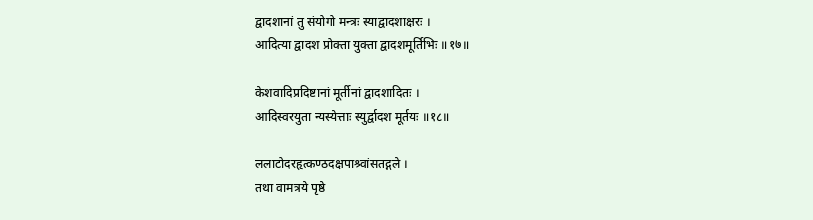द्वादशानां तु संयोगो मन्त्रः स्याद्वादशाक्षरः ।
आदित्या द्वादश प्रोक्ता युक्ता द्वादशमूर्तिभिः ॥१७॥

केशवादिप्रदिष्टानां मूर्तीनां द्वादशादितः ।
आदिस्वरयुता न्यस्येत्ताः स्युर्द्वादश मूर्तयः ॥१८॥

ललाटोदरहृत्कण्ठदक्षपाश्र्वांसतद्गले ।
तथा वामत्रये पृष्ठे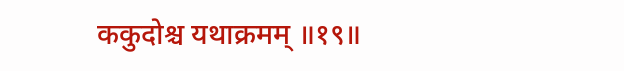ककुदोश्च यथाक्रमम् ॥१९॥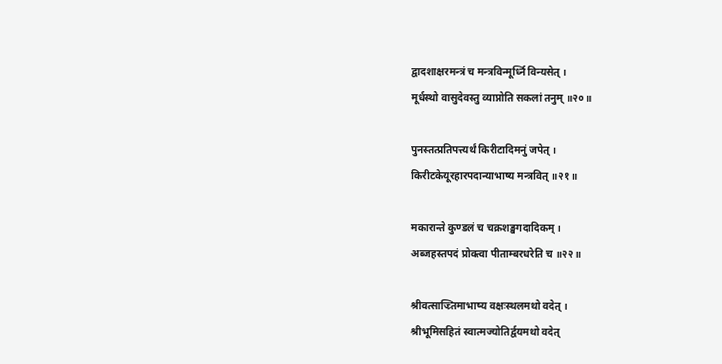द्वादशाक्षरमन्त्रं च मन्त्रविन्मूर्ध्नि विन्यसेत् ।
मूर्धस्थो वासुदेवस्तु व्याप्नोति सकलां तनुम् ॥२०॥

पुनस्तत्प्रतिपत्त्यर्थं किरीटादिमनुं जपेत् ।
किरीटकेयूरहारपदान्याभाष्य मन्त्रवित् ॥२१॥

मकारान्ते कुण्डलं च चक्रशङ्खगदादिकम् ।
अब्जहस्तपदं प्रोक्त्वा पीताम्बरधरेति च ॥२२॥

श्रीवत्साज्र्तिमाभाष्य वक्षःस्थलमथो वदेत् ।
श्रीभूमिसहितं स्वात्मज्योतिर्द्वयमथो वदेत्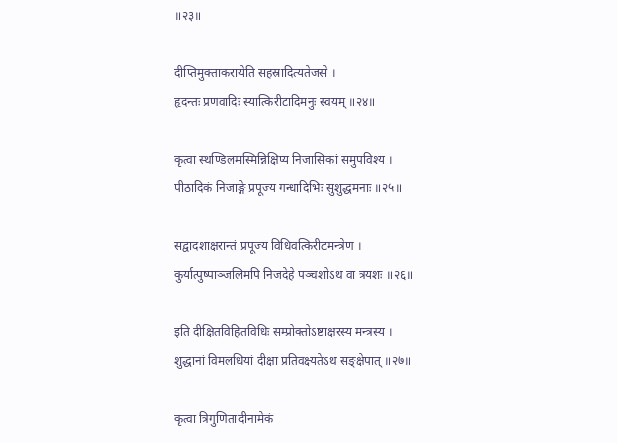॥२३॥

दीप्तिमुक्ताकरायेति सहस्रादित्यतेजसे ।
हृदन्तः प्रणवादिः स्यात्किरीटादिमनुः स्वयम् ॥२४॥

कृत्वा स्थण्डिलमस्मिन्निक्षिप्य निजासिकां समुपविश्य ।
पीठादिकं निजाङ्गे प्रपूज्य गन्धादिभिः सुशुद्धमनाः ॥२५॥

सद्वादशाक्षरान्तं प्रपूज्य विधिवत्किरीटमन्त्रेण ।
कुर्यात्पुष्पाञ्जलिमपि निजदेहे पञ्चशोऽथ वा त्रयशः ॥२६॥

इति दीक्षितविहितविधिः सम्प्रोक्तोऽष्टाक्षरस्य मन्त्रस्य ।
शुद्धानां विमलधियां दीक्षा प्रतिवक्ष्यतेऽथ सङ्क्षेपात् ॥२७॥

कृत्वा त्रिगुणितादीनामेकं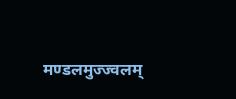मण्डलमुज्ज्वलम्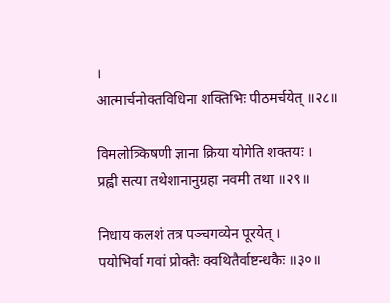।
आत्मार्चनोक्तविधिना शक्तिभिः पीठमर्चयेत् ॥२८॥

विमलोत्र्किषणी ज्ञाना क्रिया योगेति शक्तयः ।
प्रह्वी सत्या तथेशानानुग्रहा नवमी तथा ॥२९॥

निधाय कलशं तत्र पञ्चगव्येन पूरयेत् ।
पयोभिर्वा गवां प्रोक्तैः क्वथितैर्वाष्टन्धकैः ॥३०॥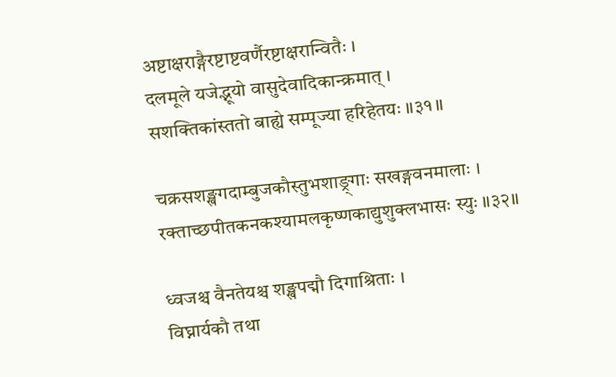अष्टाक्षराङ्गैरष्टाष्टवर्णैरष्टाक्षरान्वितैः ।
दलमूले यजेद्भूयो वासुदेवादिकान्क्रमात् ।
सशक्तिकांस्ततो बाह्ये सम्पूज्या हरिहेतयः ॥३१॥

चक्रसशङ्खगदाम्बुजकौस्तुभशाङ्र्गाः सखङ्गवनमालाः ।
रक्ताच्छपीतकनकश्यामलकृष्णकाद्युशुक्लभासः स्युः ॥३२॥

ध्वजश्च वैनतेयश्च शङ्खपद्मौ दिगाश्रिताः ।
विघ्नार्यकौ तथा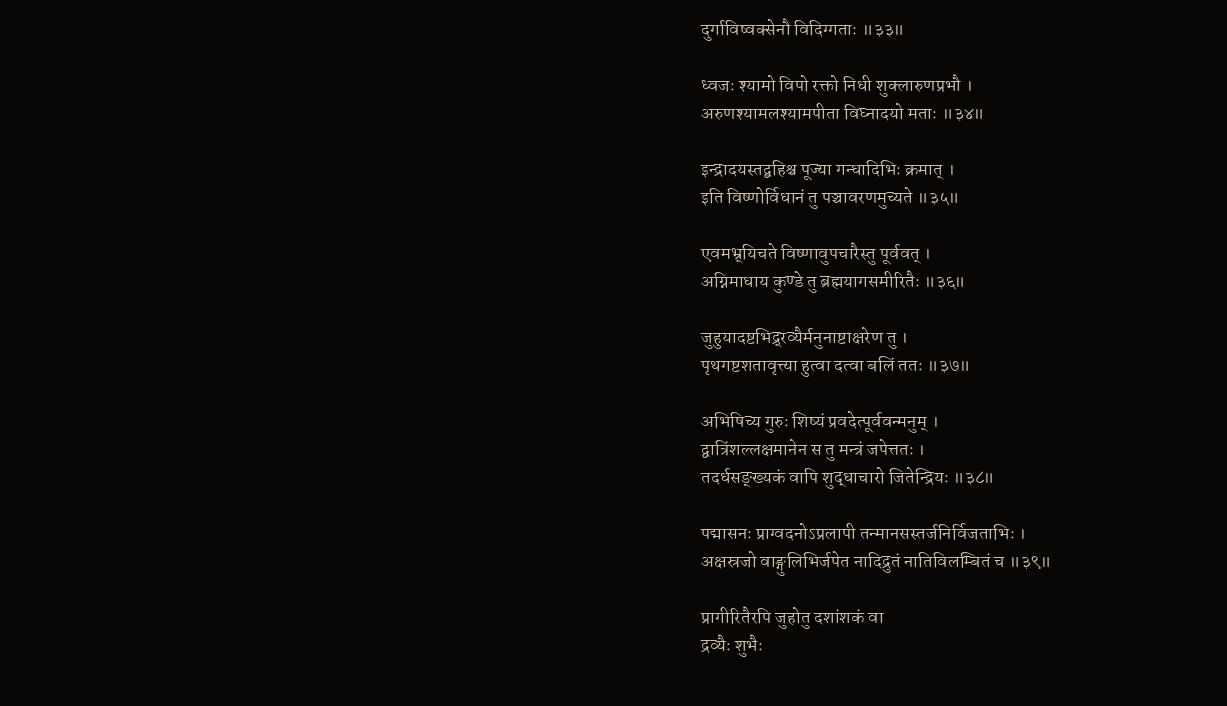दुर्गाविष्वक्सेनौ विदिग्गताः ॥३३॥

ध्वजः श्यामो विपो रक्तो निधी शुक्लारुणप्रभौ ।
अरुणश्यामलश्यामपीता विघ्नादयो मताः ॥३४॥

इन्द्रादयस्तद्बहिश्च पूज्या गन्धादिभिः क्रमात् ।
इति विष्णोर्विधानं तु पञ्चावरणमुच्यते ॥३५॥

एवमभ्र्यिचते विष्णावुपचारैस्तु पूर्ववत् ।
अग्निमाधाय कुण्डे तु ब्रह्मयागसमीरितैः ॥३६॥

जुहुयादष्टभिद्र्रव्यैर्मनुनाष्टाक्षरेण तु ।
पृथगष्टशतावृत्त्या हुत्वा दत्वा बलिं ततः ॥३७॥

अभिषिच्य गुरुः शिष्यं प्रवदेत्पूर्ववन्मनुम् ।
द्वात्रिंशल्लक्षमानेन स तु मन्त्रं जपेत्ततः ।
तदर्धसङ्ख्यकं वापि शुद्धाचारो जितेन्द्रियः ॥३८॥

पद्मासनः प्राग्वदनोऽप्रलापी तन्मानसस्तर्जनिर्विजताभिः ।
अक्षस्रजो वाङ्गुलिभिर्जपेत नादिद्रुतं नातिविलम्बितं च ॥३९॥

प्रागीरितैरपि जुहोतु दशांशकं वा
द्रव्यैः शुभैः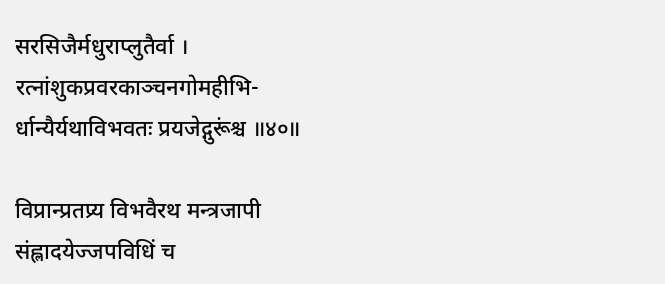सरसिजैर्मधुराप्लुतैर्वा ।
रत्नांशुकप्रवरकाञ्चनगोमहीभि-
र्धान्यैर्यथाविभवतः प्रयजेद्गुरूंश्च ॥४०॥

विप्रान्प्रतप्र्य विभवैरथ मन्त्रजापी
संह्लादयेज्जपविधिं च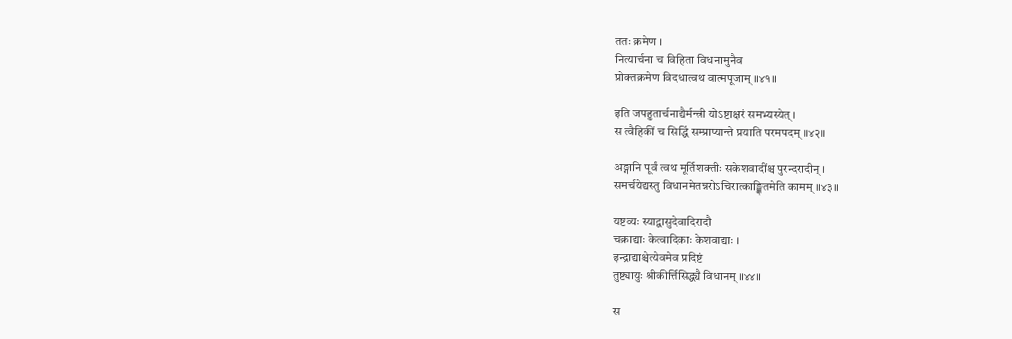ततः क्रमेण ।
नित्यार्चना च विहिता विधनामुनैव
प्रोक्तक्रमेण विदधात्वथ वात्मपूजाम् ॥४१॥

इति जपहुतार्चनाद्यैर्मन्त्री योऽष्टाक्षरं समभ्यस्येत् ।
स त्वैहिकीं च सिद्धिं सम्प्राप्यान्ते प्रयाति परमपदम् ॥४२॥

अङ्गानि पूर्वं त्वथ मूर्तिशक्तीः सकेशवादींश्च पुरन्दरादीन् ।
समर्चयेद्यस्तु विधानमेतन्नरोऽचिरात्काङ्क्षितमेति कामम् ॥४३॥

यष्टव्यः स्याद्वासुदेवादिरादौ
चक्राद्याः केत्वादिकाः केशवाद्याः ।
इन्द्राद्याश्चेत्येवमेव प्रदिष्टं
तुष्ट्यायुः श्रीकीर्त्तिसिद्ध्यै विधानम् ॥४४॥

स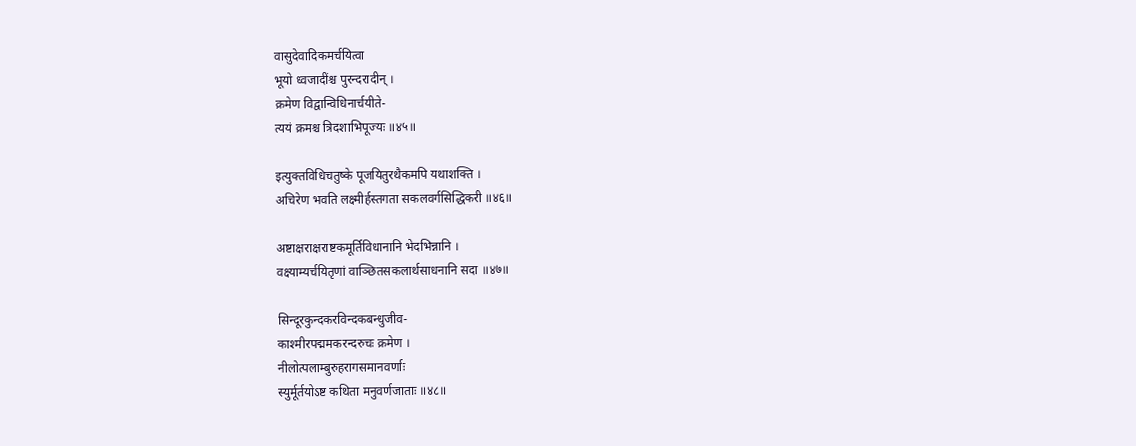वासुदेवादिकमर्चयित्वा
भूयो ध्वजादींश्च पुरन्दरादीन् ।
क्रमेण विद्वान्विधिनार्चयीते-
त्ययं क्रमश्च त्रिदशाभिपूज्यः ॥४५॥

इत्युक्तविधिचतुष्के पूजयितुरथैकमपि यथाशक्ति ।
अचिरेण भवति लक्ष्मीर्हस्तगता सकलवर्गसिद्धिकरी ॥४६॥

अष्टाक्षराक्षराष्टकमूर्तिविधानानि भेदभिन्नानि ।
वक्ष्याम्यर्चयितृणां वाञ्छितसकलार्थसाधनानि सदा ॥४७॥

सिन्दूरकुन्दकरविन्दकबन्धुजीव-
काश्मीरपद्ममकरन्दरुचः क्रमेण ।
नीलोत्पलाम्बुरुहरागसमानवर्णाः
स्युर्मूर्तयोऽष्ट कथिता मनुवर्णजाताः ॥४८॥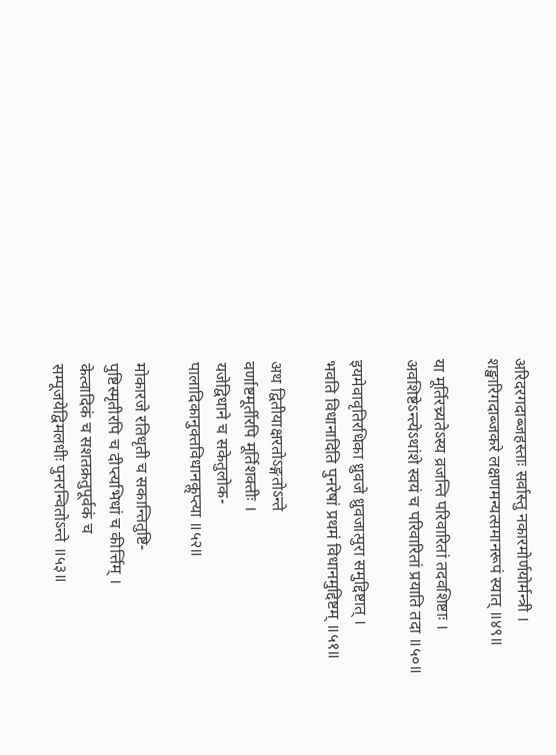अरिदरगदाब्जहस्ताः सर्वास्तु नकारमोर्णयोर्मन्त्री ।
शङ्खारिगदाब्जकरे लक्षणमन्यत्समानरूपं स्यात् ॥४९॥

या मूर्तिरच्र्यतेऽस्य व्रजन्ति परिवारितां तदवशिष्टाः ।
अवशिष्टेऽन्त्येऽथांशे स्वयं च परिवारितां प्रयाति तदा ॥५०॥

इयमेवावृतिरधिका ध्रुवजे ध्रुवजात्पुरा समुद्दिष्टात् ।
भवति विधानादिति पुनरेषां प्रथमं विधानमुद्दिष्टम् ॥५१॥

अथ द्वितीयाक्षरतोऽङ्गतोऽन्ते
वर्णाष्टमूर्तीरपि मूर्तिशक्तीः ।
यजेद्विधाने च सकेतुलोक-
पालादिकानुक्तविधानकॢप्त्या ॥५२॥

मोकारजे रतिधृती च सकान्तितुष्टि-
पुष्टिस्मृतीरपि च दीप्त्यभिधां च कीर्त्तिम् ।
केत्वादिकं च सशतक्रतुपूर्वकं च
सम्पूजयेद्विमलधीः पुनरन्वितोऽन्ते ॥५३॥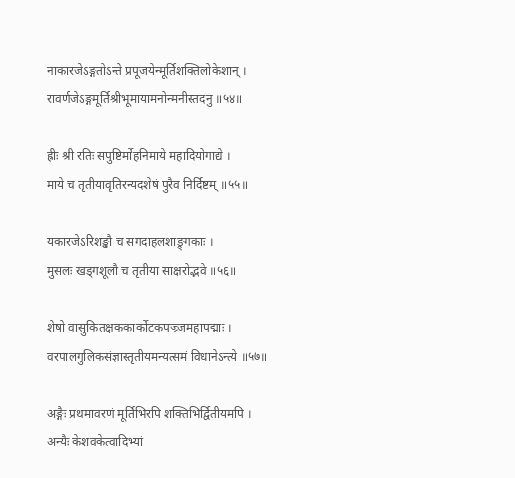नाकारजेऽङ्गतोऽन्ते प्रपूजयेन्मूर्तिशक्तिलोकेशान् ।
रावर्णजेऽङ्गमूर्तिश्रीभूमायामनोन्मनीस्तदनु ॥५४॥

ह्रीः श्री रतिः सपुष्टिर्मोहनिमाये महादियोगाद्ये ।
माये च तृतीयावृतिरन्यदशेषं पुरैव निर्दिष्टम् ॥५५॥

यकारजेऽरिशङ्खौ च सगदाहलशाङ्र्गकाः ।
मुसलः खड्गशूलौ च तृतीया साक्षरोद्भवे ॥५६॥

शेषो वासुकितक्षककार्कोटकपज्र्जमहापद्माः ।
वरपालगुलिकसंज्ञास्तृतीयमन्यत्समं विधानेऽन्त्ये ॥५७॥

अङ्गैः प्रथमावरणं मूर्तिभिरपि शक्तिभिर्द्वितीयमपि ।
अन्यैः केशवकेत्वादिभ्यां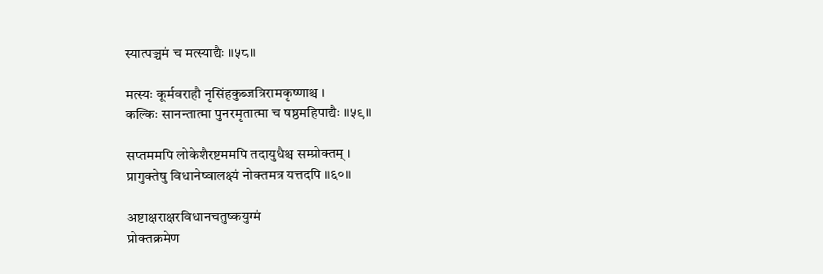स्यात्पञ्चमं च मत्स्याद्यैः ॥५८॥

मत्स्यः कूर्मवराहौ नृसिंहकुब्जत्रिरामकृष्णाश्च ।
कल्किः सानन्तात्मा पुनरमृतात्मा च षष्ठमहिपाद्यैः ॥५९॥

सप्तममपि लोकेशैरष्टममपि तदायुधैश्च सम्प्रोक्तम् ।
प्रागुक्तेषु विधानेष्वालक्ष्यं नोक्तमत्र यत्तदपि ॥६०॥

अष्टाक्षराक्षरविधानचतुष्कयुग्मं
प्रोक्तक्रमेण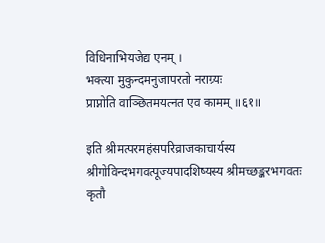विधिनाभियजेद्य एनम् ।
भक्त्या मुकुन्दमनुजापरतो नराग्र्यः
प्राप्नोति वाञ्छितमयत्नत एव कामम् ॥६१॥

इति श्रीमत्परमहंसपरिव्राजकाचार्यस्य
श्रीगोविन्दभगवत्पूज्यपादशिष्यस्य श्रीमच्छङ्करभगवतः
कृतौ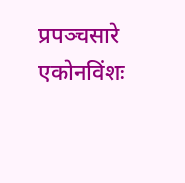प्रपञ्चसारे एकोनविंशः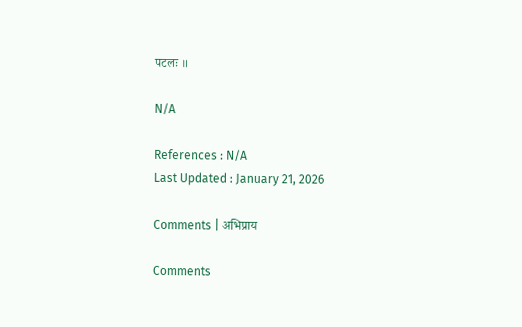पटलः ॥

N/A

References : N/A
Last Updated : January 21, 2026

Comments | अभिप्राय

Comments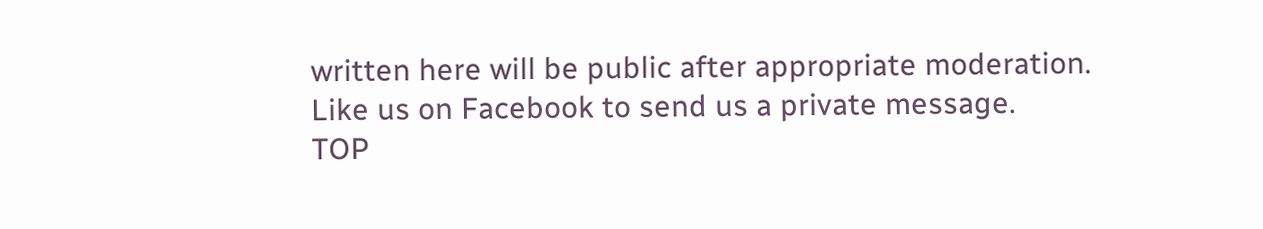written here will be public after appropriate moderation.
Like us on Facebook to send us a private message.
TOP